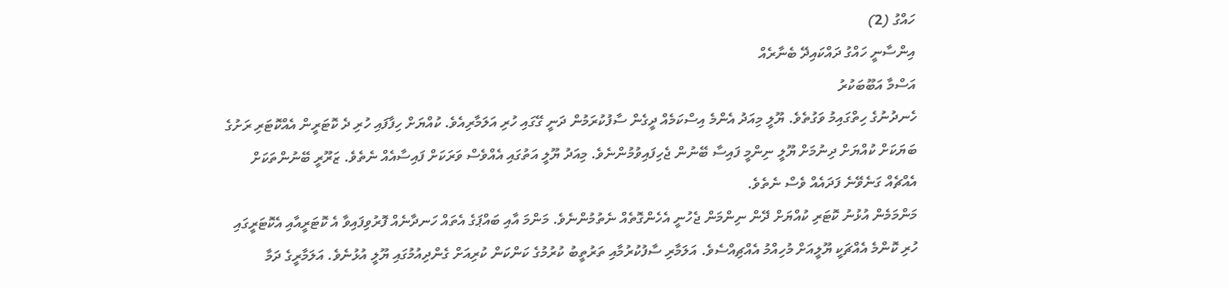ހައްގު (2)
އިންސާނީ ހައްގު ދައްކައިދޭ ބެނާރެއް
އަސްމާ އަބޫބަކުރު
ހެނދުނުގެ ހިތްގައިމު ވަގުތެވެ. ޔޫލީ މިއަދު އެންމެ އިސްކަމެއް ދީގެން ސާފުކުރަމުން ދަނީ ގޭގައި ހުރި އަލަމާރިއެވެ. ކުއްޔަށް ހިފާފައި ހުރި ދެ ކޮޓަރީން އެއްކޮޓަރި ރަށުގެ ބަޔަކަށް ކުއްޔަށް ދިނުމަށް ޔޫލީ ނިންމީ ފައިސާ ބޭނުން ޖެހިފައިވުމުންނެވެ. މިއަދު ޔޫލީ އަތުގައި އެއްވެސް ވަރަކަށް ފައިސާއެއް ނެތެވެ. ޒަރޫރީ ބޭނުންތަކަށް އެއްޗެއް ގަނެވޭނެ ފަދައެއް ވެސް ނެތެވެ.
މަންމަމެން އުޅުނު ކޮޓަރި ކުއްޔަށް ދޭން ނިންމަން ޖެހުނީ އެހެންގޮތެއް ނެތުމުންނެވެ. މަންމަ އާއި ބައްޕަގެ އެތައް ހަނދާނެއް ފޮރުވިފައިވާ އެ ކޮޓަރީއާއި އެކޮޓަރީގައި ހުރި ކޮންމެ އެއްޗަކީ ޔޫލީއަށް މުހިއްމު އެއްޗިއްސެވެ. އަލަމާރި ސާފުކުރުމާއި ތަރުތީބު ކުރުމުގެ ކަންކަން ކުރިއަށް ގެންދިއުމުގައި ޔޫލީ އުޅުނެވެ. އަލަމާރީގެ ދަމާ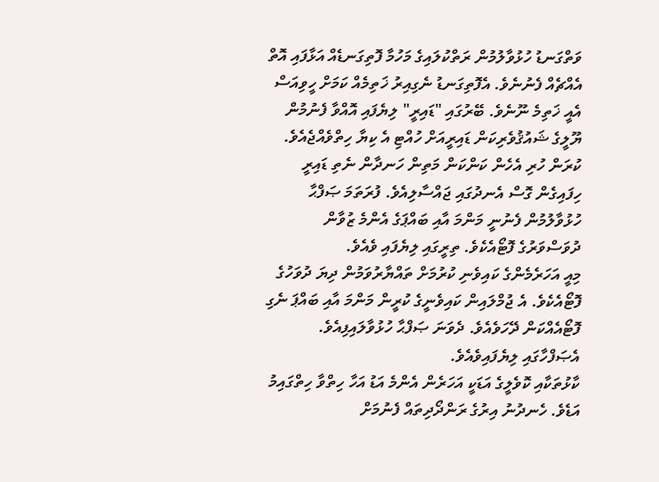ވަތްގަނޑު ހުޅުވާލުމުން ރަތްކުލައިގެ މަހުމާ ފޮތިގަނޑެއް އަޅާފައި އޮތް އެއްޗެއް ފެނުނެވެ. އެފޮތިގަނޑު ނެގިއިރު ޚަތިމެއް ކަމަށް ހީވިއަސް އެއީ ޚަތިމެ ނޫނެވެ. ބޭރުގައި "ޑައިރީ" ލިޔެފައި އޮއްވާ ފެނުމުން ޔޫލީގެ ޝައުޤުވެރިކަން ޑައިރީއަށް ހުއްޓި އެ ކިޔާ ހިތްވެއްޖެއެވެ. ކުރަން ހުރި އެހެން ކަންކަން މަތިން ހަނދާން ނެތި ޑައިރީ ހިފައިގެން ގޮސް އެނދުގައި ޖައްސާލިއެވެ. ފުރަތަމަ ޞަފްޙާ ހުޅުވާލުމުން ފެނުނީ މަންމަ އާއި ބައްޕަގެ އެންމެ ޒުވާން ދުވަސްވަރުގެ ފޮޓޯއެކެވެ. ތިރީގައި ލިޔެފައި ވެއެވެ.
މިއީ އަހަރެމެންގެ ކައިވެނި ކުރުމަށް ތައްޔާރުވަމުން ދިޔަ ދުވަހުގެ ފޮޓޯއެކެވެ. އެ ޖުމްލައިން ކައިވެނީގެ ކުރީން މަންމަ އާއި ބައްޕަ ނެގި ފޮޓޯއެއްކަން ދޭހަވެއެވެ. ދެވަނަ ޞަފްޙާ ހުޅުވާލައިފިއެވެ. އެޞަފްހާގައި ލިޔެފައިވެއެވެ.
ކާޅުތަކާއި ކޮވެލީގެ އަޑަކީ އަހަރެން އެންމެ އަޑު އަހާ ހިތްވާ ހިތްގައިމު އަޑެވެ. ހެނދުނު އިރުގެ ރަންދޯދިތައް ފެނުމަށް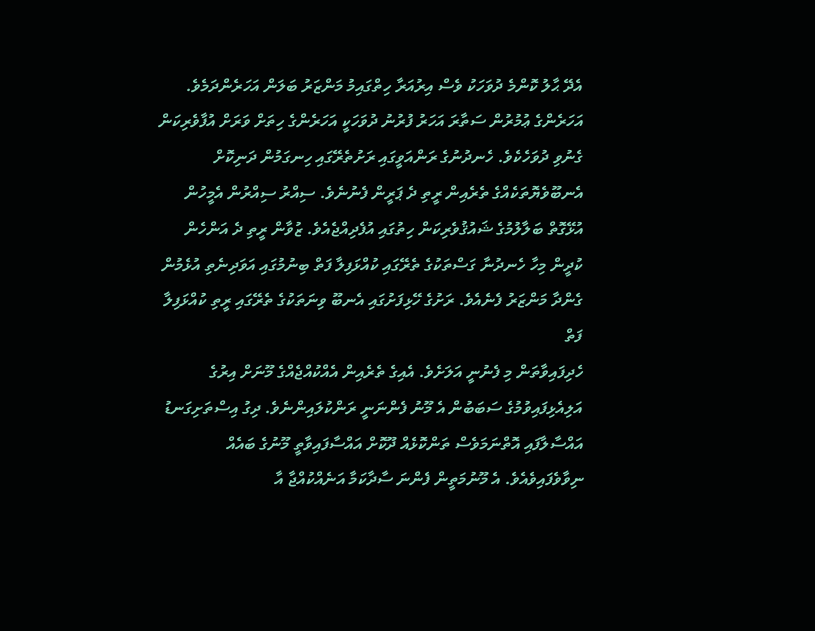އެދޭ ޙާލު ކޮންމެ ދުވަހަކު ވެސް އިރުއަރާ ހިތްގައިމު މަންޒަރު ބަލަން އަހަރެންދަމެވެ. އަހަރެންގެ ޢުމުރުން ސަތާރަ އަހަރު ފުރުނު ދުވަހަކީ އަހަރެންގެ ހިތަށް ވަރަށް އުފާވެރިކަން ގެނުވި ދުވަހެކެވެ. ހެނދުނުގެ ރަންއަވީގައި ރަށުތެރޭގައި ހިނގަމުން ދަނިކޮށް އެނބޫވެޔޮތަކެއްގެ ތެރެއިން ރީތި ދެ ޕަރީން ފެނުނެވެ. ސިއްރު ސިއްރުން އެމީހުން އުޅޭގޮތް ބަލާލުމުގެ ޝައުޤުވެރިކަން ހިތުގައި އުފެދިއްޖެއެވެ. ޒުވާން ރީތި ދެ އަންހެން ކުދީން މިހާ ހެނދުނާ ގަސްތަކުގެ ތެރޭގައި ކުއްޅަފިލާ ފަތް ބިނުމުގައި އަވަދިނެތި އުޅެމުން ގެންދާ މަންޒަރު ފެނެއެވެ. ރަށުގެ ހޭޅިފަށުގައި އެނބޫ ވިނަތަކުގެ ތެރޭގައި ރީތި ކުއްޅަފިލާ ފަތް
ހެދިފައިވާތަން މި ފެނުނީ އަލަށެވެ. އެއިގެ ތެރެއިން އެއްކުއްޖެއްގެ މޫނަށް އިރުގެ އަލިއެޅިފައިވުމުގެ ސަބަބުން އެ މޫނު ފެންނަނީ ރަންކުލައިންނެވެ. ދިގު އިސްތަށިގަނޑު އައްސާލާފައި އޮތްނަމަވެސް ތަންކޮޅެއް ދޫކޮށް އައްސާފައިވާތީ މޫނުގެ ބައެއް ނިވާވެފައިވެއެވެ. އެ މޫނުމަތީން ފެންނަ ސާދާކަމާ އަނެއްކުއްޖާ އާ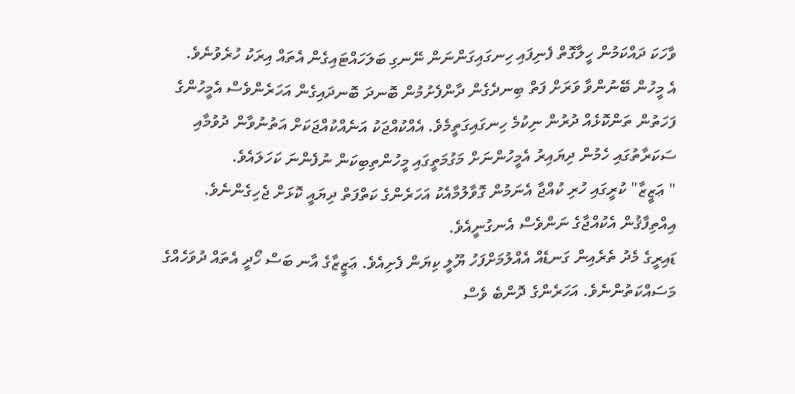ވާހަކަ ދައްކަމުން ހީލާގޮތް ފެނިފައި ހިނގައިގަންނަން ނޭނގި ބަލަހައްޓައިގެން އެތައް އިރަކު ހުރެވުނެވެ.
އެ މީހުން ބޭނުންވާ ވަރަށް ފަތް ބިނދެގެން ދާންފެށުމުން ބޮނދަ ބޮނދައިގެން އަހަރެންވެސް އެމީހުންގެ ފަހަތުން ތަންކޮޅެއް ދުރުން ނިކުމެ ހިނގައިގަތީމެވެ. އެއްކުއްޖަކު އަނެއްކުއްޖަކަށް އަތުނުވާން ދުވުމާއި ސަކަރާތުގައި ހެމުން ދިޔައިރު އެމީހުންނަށް މަގުމަތީގައި މީހުންތިބިކަން ނުފެންނަ ކަހަލައެވެ.
" ޢަޒީޒާ" ކުރީގައި ހުރި ކުއްޖާ އެނަމުން ގޮވާލުމާއެކު އަހަރެންގެ ކަތްފަތް ދިޔައީ ކޮޅަށް ޖެހިގެންނެވެ. އިއްތިފާޤުން އެކުއްޖާގެ ނަންވެސް އެނގުނީއެވެ.
ޑައިރީގެ މެދު ތެރެއިން ގަނޑެއް އެއްލުމަށްފަހު ޔޫލީ ކިޔަން ފެށިއެވެ. ޢަޒީޒާގެ އާނ ބަސް ހޯދީ އެތައް ދުވަހެއްގެ މަސައްކަތުންނެވެ. އަހަރެންގެ ދޮންބެ ވެސް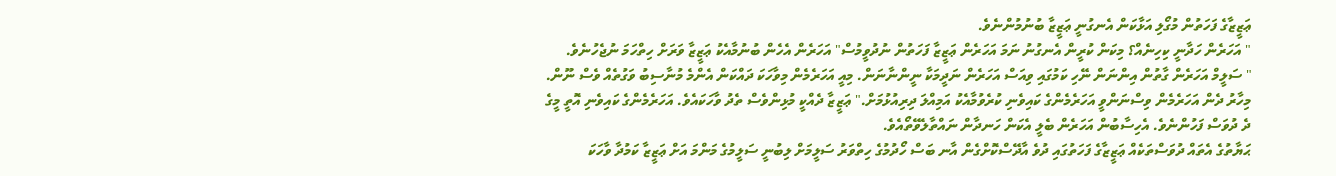ޢަޒީޒާގެ ފަހަތުން މުގޯލި އަޅާކަން އެނގުނީ ޢަޒީޒާ ބުނުމުންނެވެ.
" އަހަރެން ހަދާނީ ކިހިނެއް؟ މިކަން ކުރީން އެނގުނު ނަމަ އަހަރެން ޢަޒީޒާ ފަހަތުން ނުދުވީމުސް" އަހަރެން އެހެން ބުނުމާއެކު ޢަޒީޒާ ވަރަށް ހިތްހަމަ ނުޖެހުނެވެ.
" ސަލީމް އަހަރެން ގާތުން އިންނަން ނޭހި ކަމުގައި ވިއަސް އަހަރެން ނަދީމަކާ ނީންނާނަން. މިއީ އަހަރެމެން މިވާހަކަ ދައްކަން އެންމެ މުނާސިބު ވަގުތެއް ވެސް ނޫން. މިހާރު ދެން އަހަރެމެން ވިސްނަންވީ އަހަރެމެންގެ ކައިވެނި ކުރެވުމާއެކު އަމިއްލަ ދިރިއުޅުމަށް." ޢަޒީޒާ ދެއްކީ މުޅިންވެސް ތެދު ވާހަކައެވެ. އަހަރެމެންގެ ކައިވެނި އޮތީ މީގެ ދެ ދުވަސް ފަހުންނެވެ. އެހިސާބުން އަހަރެން ބެލީ އެކަން ހަނދާން ނައްތާލެވޭތޯއެވެ.
ޙަޔާތުގެ އެތައް ދުވަސްތަކެއް ޢަޒީޒާގެ ފަހަތުގައި ދުވެ އާދޭސްކޮށްގެން އާނ ބަސް ހޯދުމުގެ ހިތްވަރު ސަލީމަށް ލިބުނީ ސަލީމުގެ މަންމަ އަށް ޢަޒީޒާ ކަމުދާ ވާހަކަ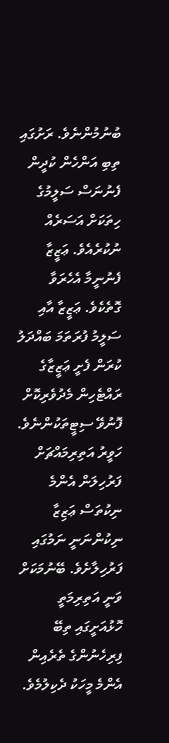ބުނުމުންނެވެ. ރަށުގައި ތިބި އަންހެން ކުދީން ފެނުނަސް ސަލީމުގެ ހިތަކަށް އަސަރެއް ނުކުރެއެވެ. ޢަޒީޒާ ފެނުނީމާ އެހެރަވާ ގޮތެކެވެ. ޢަޒީޒާ އާއި ސަލީމު ފުރަތަމަ ބައްދަލު ކުރަން ފެށީ ޢަޒީޒާގެ ރައްޓެހިން މެދުވެރިކޮށް ފޮނުވޭ ސިޓީތަކުންނެވެ.
ހަވީރު އަތިރިމައްޗަށް ފަރުހިލަން އެންމެ ނިކުތަސް ޢަޒިޒާ ނިކުންނަނީ ނަމުގައި ފަރުހިލާށެވެ. ބޭނުމަކަށް ވަނީ އަތިރިމަތީ ހޮޅުއަށީގައި ތިބޭ ފިރިހެނުންގެ ތެރެއިން އެންމެ މީހަކު ދެކިލުމެވެ.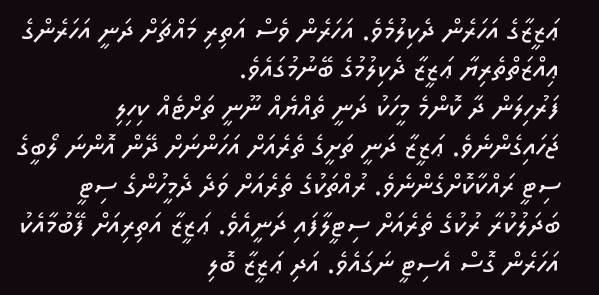ޢަޒީޒާގެ އަހަރެން ދެކިލުމެވެ. އަހަރެން ވެސް އަތިރި މައްޗަށް ދަނީ އަހަރެންގެ ޢިއްޒަތްތެރިޔާ ޢަޒީޒާ ދެކިލުމުގެ ބޭނުމުގައެވެ.
ފަރުހިލަން ދާ ކޮންމެ މީހަކު ދަނީ ތެއްޔެއް ނޫނީ ތަށްޓެއް ކިހިލި ޖަހައިގެންނެވެ. ޢަޒީޒާ ދަނީ ތަށީގެ ތެރެއަށް އަހަންނަށް ދޭން އޮންނަ ލޯބީގެ ސިޓީ ރައްކާކޮށްގެންނެވެ. ރުއްތަކުގެ ތެރެއަށް ވަދެ ދެމީހުންގެ ސިޓީ ބަދަލުކުރާ ރުކުގެ ތެރެއަށް ސިޓީލާފައި ދަނީއެވެ. ޢަޒީޒާ އަތިރިއަށް ފޭބުމާއެކު އަހަރެން ގޮސް އެސިޓީ ނަގައެވެ. އަދި ޢަޒީޒާ ބޮލި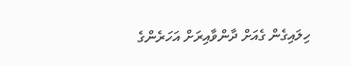ހިލައިގެން ގެއަށް ދާންވާއިރަށް އަހަރެންގެ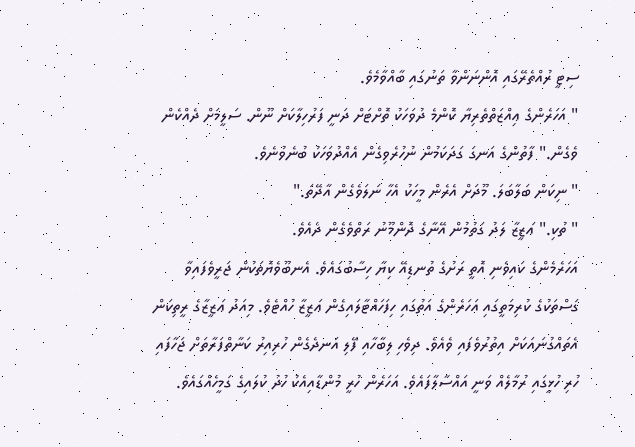ސިޓީ ރުއްތެރޭގައި އޮންނަންވާ ތަނުގައި ބާއްވާމެވެ.
" އަހަރެންގެ ޢިއްޒަތްތެރިޔާ ކޮންމެ ދުވަހަކު ތޮށްޓަށް ދަނީ ފަރުހިލާކަށް ނޫން. ސަލީމަށް ދެއްކެން ވެގެން." ފާތުންގެ އަނގަ ގަދަކަމުން ނުހުރެވިގެން އެއްދުވަހަކު ބުނެވުނެވެ.
" ނިކަން ބަލާބަލަ. މޫދަށް އެރެން މީހަކު އެހާ ނަލަވެގެން އާދޭތަ."
" ތުކި." ޢަޒީޒާ ލަދު ގަތުމުން އޭނާގެ ދޮންމޫނު ރަތްވެގެން ދެއެވެ.
އަހަރެމެންގެ ކައިވެނި އޮތީ ރަށުގެ ތުނޑިއޭ ކިޔާ ހިސާބުގައެވެ. އެނބޫވެޔޮތަކުން ޖަރީވެފައިވާ ގަސްތަކުގެ ކުރިމަތީގައި އަހަރެންގެ އަތުގައި ހިފަހައްޓާލައިގެން ޢަޒީޒާ ހުއްޓެވެ. މިއަދު ޢަޒީޒާގެ ރީތިކަން އެތައްގުނައަކަށް އިތުރުވެފައި ވެއެވެ. ދިވެހި ލިބާހާއި ފޭލި އަނދެގެން ހުރިއިރު ކަނާތްފަރާތަށް ޖަހާފައި ހުރި ހުޅީގައި ރުމާލެއް ވަނީ އައްސާލާފައެވެ. އަހަރެން ހުރީ މުންޑާއިއެކު ހުދު ކުލައިގެ ގަމީހެއްގައެވެ.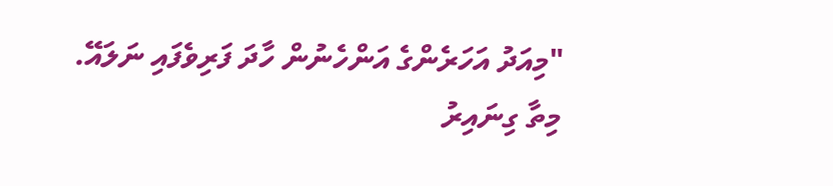"މިއަދު އަހަރެންގެ އަންހެނުން ހާދަ ފަރިވެފައި ނަލައޭ. މިތާ ގިނައިރު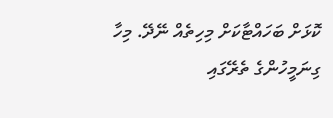ކޮޅަށް ބަހައްޓާކަށް މިހިތެއް ނޭދޭ. މިހާ ގިނަމީހުންގެ ތެރޭގައި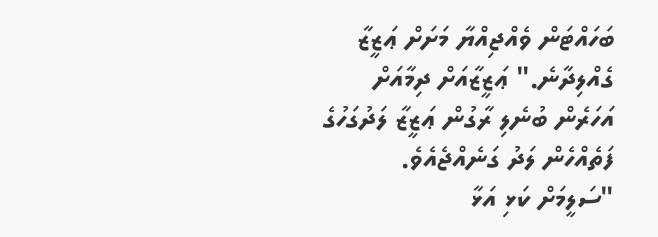ބަހައްޓަން ވެއްޖިއްޔާ މަށަށް ޢަޒީޒާ ގެއްލިދާނެ." ޢަޒީޒާއަށް ދިމާއަށް އަހަރެން ބުނެލި ރާގުން ޢަޒީޒާ ލަދުގަހުގެ ފަތެއްހެން ލަދު ގަނެއްޖެއެވެ.
"ސަލީމަށް ކަޅި އަޅާ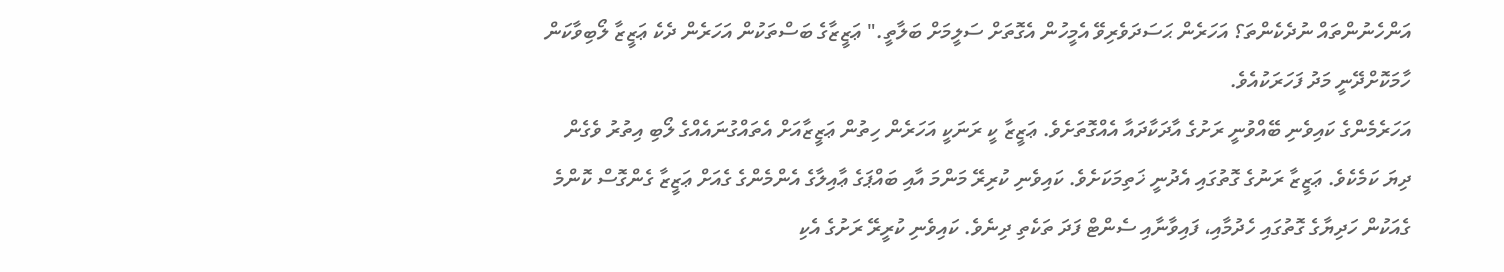އަންހެނުންތައް ނުދެކެންތަ؟ އަހަރެން ޙަސަދަވެރިވޭ އެމީހުން އެގޮތަށް ސަލީމަށް ބަލާތީ." ޢަޒީޒާގެ ބަސްތަކުން އަހަރެން ދެކެ ޢަޒީޒާ ލޯބިވާކަން ހާމަކޮށްދޭނީ މަދު ފަހަރަކުއެވެ.
އަހަރެމެންގެ ކައިވެނި ބޭއްވުނީ ރަށުގެ އާދަކާދައާ އެއްގޮތަށެވެ. ޢަޒީޒާ ކީ ރަނަކީ އަހަރެން ހިތުން ޢަޒީޒާއަށް އެތައްގުނައެއްގެ ލޯބި އިތުރު ވެގެން ދިޔަ ކަމެކެވެ. ޢަޒީޒާ ރަނުގެ ގޮތުގައި އެދުނީ ޚަތިމަކަށެވެ. ކައިވެނި ކުރިރޭ މަންމަ އާއި ބައްޕަގެ ޢާއިލާގެ އެންމެންގެ ގެއަށް ޢަޒީޒާ ގެންގޮސް ކޮންމެ ގެއަކުން ހަދިޔާގެ ގޮތުގައި ހެދުމާއި، ފައިވާނާއި ސެންޓް ފަދަ ތަކެތި ދިނެވެ. ކައިވެނި ކުރީރޭ ރަށުގެ އެކި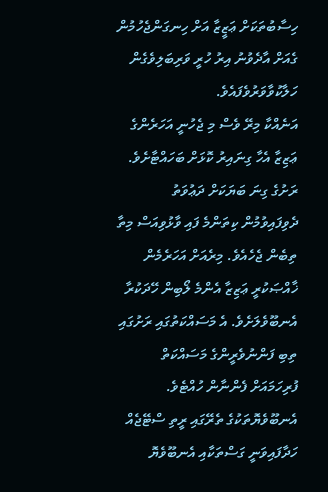ހިސާބުތަކަށް ޢަޒީޒާ އަށް ހިނގަންޖެހުމުން ގެއަށް އާދެވުނު އިރު ހުރީ ވަރިބަލިވެގެން ހަލާކުވާވަރުވެފައެވެ.
އަނެއްކާ މިރޭ ވެސް މި ޖެހުނީ އަހަރެންގެ ޢަޒިޒާ އެހާ ގިނައިރު ކޮޅަށް ބަހައްޓާށެވެ. ރަށުގެ ގިނަ ބަޔަކަށް ދަޢުވަތު ދެވިފައިވުމުން ކިތަންމެ ފައި ވާޅުވިއަސް މިތާ ތިބެން ޖެހެއެވެ. މިރެއަށް އަހަރެމެން ޚާއްޞަކުރީ ޢަޒިޒާ އެންމެ ލޯބިން ހޭދަކުރާ އެނބޫވެލަށެވެ. އެ މަސައްކަތުގައި ރަށުގައި ތިބި ފަންނުވެރީންގެ މަސައްކަތް ފުރިހަމައަށް ފެންނާން ހުއްޓެވެ. އެނބޫވެޔޮތަކުގެ ތެރޭގައި ރީތި ސްޓޭޖެއް ހަދާފައިވަނީ ގަސްތަކާއި އެނބޫވެޔޮ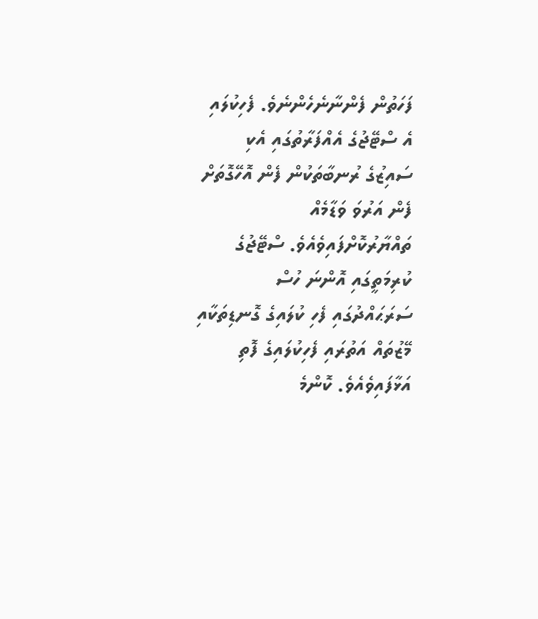ފަހަތުން ފެންނާނެހެންނެވެ. ފެހިކުލައި އެ ސްޓޭޖުގެ އެއްފަރާތުގައި އެކި ސައިޒުގެ ރުނބާތަކުން ފެން އޮހޭގޮތަށް ފެން އަރުވަ ވަޑާމެއް ތައްޔާރުކޮށްފައިވެއެވެ. ސްޓޭޖުގެ ކުރިމަތީގައި އޮންނަ ހުސް ސަރަޙައްދުގައި ފެހި ކުލައިގެ ގޮނޑިތަކާއި މޭޒުތައް އަތުރައި ފެހިކުލައިގެ ފޮތި އަޅާފައިވެއެވެ. ކޮންމެ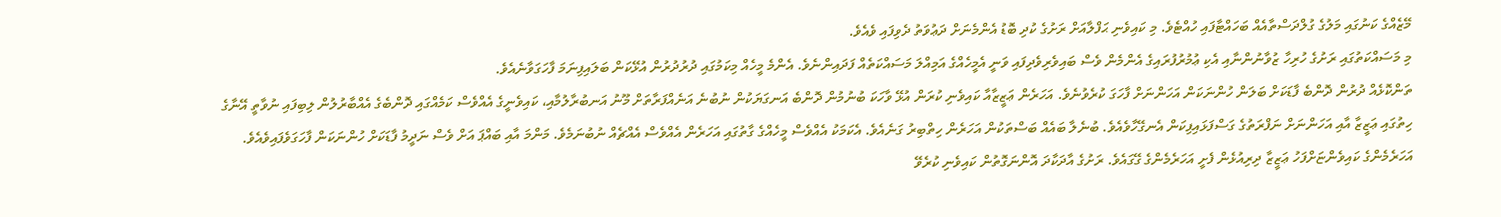މޭޒެއްގެ ކަނުގައި މަލުގެ ގުލްދަސްތާއެއް ބަހައްޓާފައި ހުއްޓެވެ. މި ކައިވެނި ޙަފްލާއަށް ރަށުގެ ކުދި ބޮޑު އެންމެނަށް ދަޢުވަތު ދެވިފައި ވެއެވެ.
މި މަސައްކަތުގައި ރަށުގެ ހުރިހާ ޒުވާނުންނާއި އެކި ޢުމުރުފުރައިގެ އެންމެން ވެސް ބައިވެރިވެދިފައި ވަނީ އެމީހެއްގެ އަމިއްލަ މަސައްކަތެއް ފަދައިންނެވެ. އެންމެ މީހެއް މިކަމުގައި ދުރުދުރުން އުޅޭކަން ބަލައިފިނަމަ ފާހަގަވާނެއެވެ.
ތަންކޮޅެއް ދުރުން ދޮންބެ ފާޑަކަށް ބަލަން ހުންނަކަން އަހަންނަށް ފާހަގަ ކުރެވުނެވެ. އަހަރެން ޢަޒީޒާއާ ކައިވެނި ކުރަން އުޅޭ ވާހަކަ ބުނުމުން ދޮންބެ އަނގަޔަކުން ނުބުނެ އަނެއްފަރާތަށް މޫނު އަނބުރާލުމާއި، ކައިވެނީގެ އެއްވެސް ކަމެއްގައި ދޮންބެގެ އެއްބާރުލުން ލިބިފައި ނުވާތީ އޭނާގެ ހިތުގައި ޢަޒީޒާ އާއި އަހަންނަށް ނަފްރަތުގެ ގަސްފަޅައިފިކަން އެނގޭހާވެއެވެ. ބުނެލާ ބައެއް ބަސްތަކުން އަހަރެން ހިތްބިރު ގަނެއެވެ. އެކަމަކު އެއްވެސް މީހެއްގެ ގާތުގައި އަހަރެން އެއްވެސް އެއްޗެއް ނުބުނަމެވެ. މަންމަ އާއި ބައްޕަ އަށް ވެސް ނަދީމު ފާޑަކަށް ހުންނަކަން ފާހަގަވެފައިވެއެވެ.
އަހަރެމެންގެ ކައިވެންޏަށްފަހު ޢަޒީޒާ ދިރިއުޅެން ފެށީ އަހަރެމެންގެ ގޭގައެވެ. ރަށުގެ އާދަކާދަ އޮންނަގޮތުން ކައިވެނި ކުރެވޭ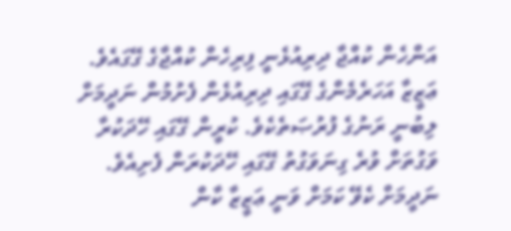އަންހެން ކުއްޖާ ދިރިއުޅެނީ ފިރިހެން ކުއްޖާގެ ގޭގައެވެ. ޢަޒީޒާ އަހަރެމެންގެ ގޭގައި ދިރިއުޅެން ފެށުމުން ނަދީމަށް ލިބުނީ ރަނުގެ ފުރުޞަތެކެވެ. ކުރީން ގޭގައި ހޭދަކުރާ ވަގުތަށް ވުރެ ގިނަވަގުތު ގޭގައި ހޭދަކުރަން ފެށިއެވެ. ނަދީމަށް ކެވޭ ކަމަށް ވަނީ ޢަޒީޒާ ކާން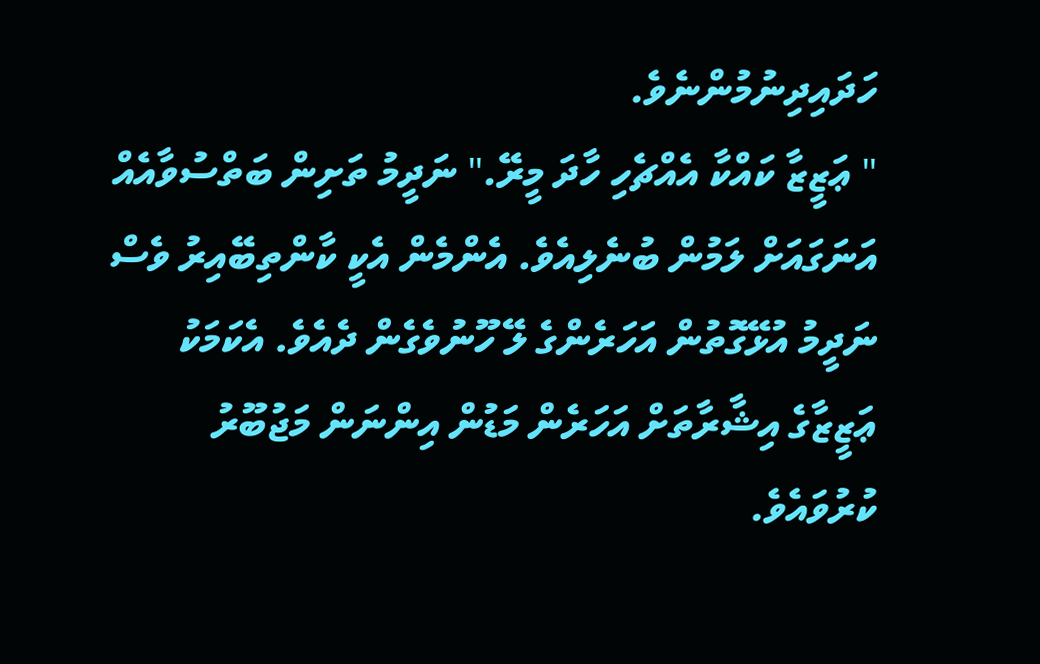ހަދައިދިނުމުންނެވެ.
" ޢަޒީޒާ ކައްކާ އެއްޗެހި ހާދަ މީރޭ." ނަދީމު ތަށިން ބަތްސުވާއެއް އަނަގައަށް ލަމުން ބުނެލިއެވެ. އެންމެން އެކީ ކާންތިބޭއިރު ވެސް ނަދީމު އުޅޭގޮތުން އަހަރެންގެ ލޭ ހޫނުވެގެން ދެއެވެ. އެކަމަކު ޢަޒީޒާގެ އިޝާރާތަށް އަހަރެން މަޑުން އިންނަން މަޖުބޫރު ކުރުވައެވެ.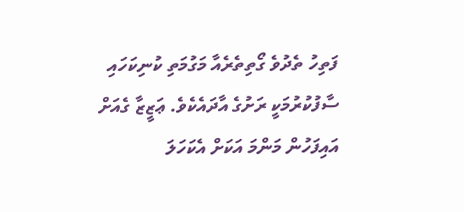ފަތިހު ތެދުވެ ގޯތިތެރެއާ މަގުމަތި ކުނިކަހައި ސާފުކުރުމަކީ ރަށުގެ އާދައެކެވެ. ޢަޒީޒާ ގެއަށް އައިފަހުން މަންމަ އަކަށް އެކަހަލަ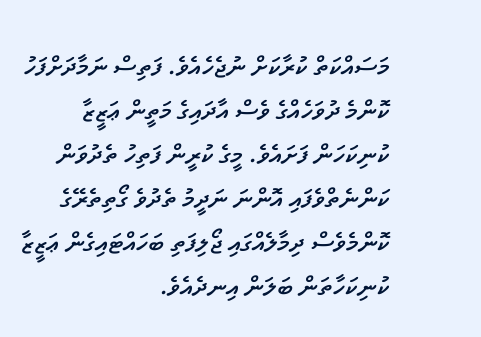މަސައްކަތް ކުރާކަށް ނުޖެހެއެވެ. ފަތިސް ނަމާދަށްފަހު ކޮންމެ ދުވަހެއްގެ ވެސް އާދައިގެ މަތީން ޢަޒީޒާ ކުނިކަހަން ފަށައެވެ. މީގެ ކުރީން ފަތިހު ތެދުވަން ކަންނެތްވެފައި އޮންނަ ނަދީމު ތެދުވެ ގޯތިތެރޭގެ ކޮންމެވެސް ދިމާލެއްގައި ޖޯލިފަތި ބަހައްޓައިގެން ޢަޒީޒާ ކުނިކަހާތަން ބަލަން އިނދެއެވެ.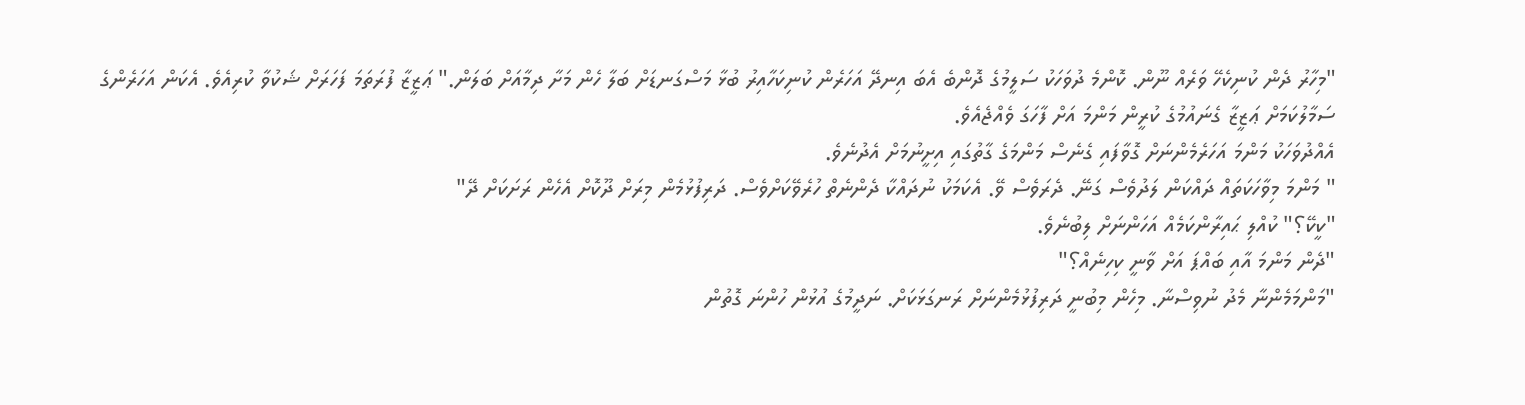"މިހާރު ދެން ކުނިކެހޭ ވަރެއް ނޫން. ކޮންމެ ދުވަހަކު ސަލީމުގެ ދޮންބެ އެބަ އިނދޭ އަހަރެން ކުނިކަހާއިރު ބުޅާ މަސްގަނޑަށް ބަލާ ހެން މަށާ ދިމާއަށް ބަލަން." ޢަޒީޒާ ފުރަތަމަ ފަހަރަށް ޝަކުވާ ކުރިއެވެ. އެކަން އަހަރެންގެ ސަމާލުކަމަށް ޢަޒީޒާ ގެނައުމުގެ ކުރީން މަންމަ އަށް ފާހަގަ ވެއްޖެއެވެ.
އެއްދުވަހަކު މަންމަ އަހަރެމެންނަށް ގޮވާފައި ގެނެސް މަންމަގެ ގާތުގައި އިށީނުމަށް އެދުނެވެ.
" މަންމަ މިވާހަކަތައް ދައްކަން ލަދުވެސް ގަނޭ. ދެރަވެސް ވޭ. އެކަމަކު ނުދައްކާ ދެންނެތް ހުރެވޭކަށްވެސް. ދަރިފުޅުމެން މިރަށް ދޫކޮށް އެހެން ރަށަކަށް ދޭ"
"ކީކޭ؟" ކުއްލި ޙައިރާންކަމެއް އަހަންނަށް ލިބުނެވެ.
"ދެން މަންމަ އާއި ބައްޕަ އަށް ވާނީ ކިހިނެއް؟"
"މަންމަމެންނާ މެދު ނުވިސްނާ. މިހެން މިބުނީ ދަރިފުޅުމެންނަށް ރަނގަޅަކަށް. ނަދީމުގެ އުޅުން ހުންނަ ގޮތުން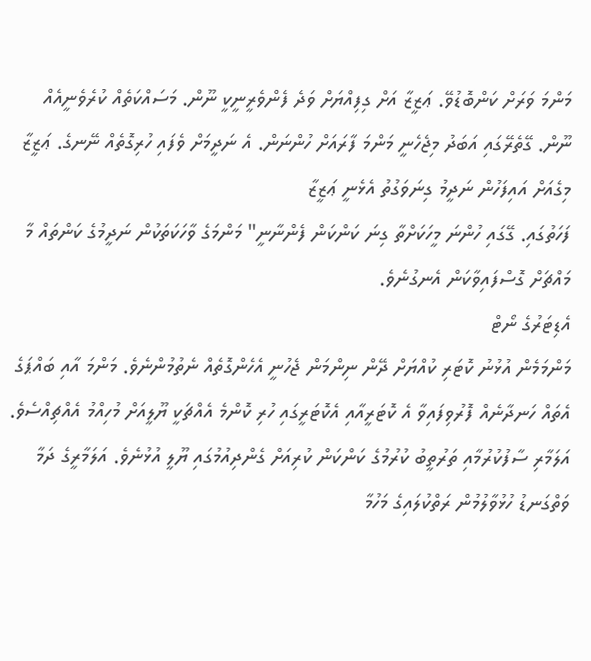މަންމަ ވަރަށް ކަންބޮޑުވޭ. ޢަޒީޒާ އަށް ގިފިއްޔަށް ވަދެ ފެންވެރީނީކީ ނޫން. މަސައްކަތެއް ކުރެވެނީއެއް ނޫން. ގޭތެރޭގައި އަބަދު މިޖެހެނީ މަންމަ ފާރައަށް ހުންނަން. އެ ނަދީމަށް ވެފައި ހުރިގޮތެއް ނޭނގެ. ޢަޒީޒާ މިގެއަށް އައިފަހުން ނަދީމު ގިނަވަގުތު އެޅެނީ ޢަޒީޒާ
ފަހަތުގައި. ގޭގައި ހުންނަ މީހަކަށްތާ ގިނަ ކަންކަން ފެންނާނީ" މަންމަގެ ވާހަކަތަކުން ނަދީމުގެ ކަންތައް މާ މައްޗަށް ގޮސްފައިވާކަން އެނގުނެވެ.
އެޑިޓަރުގެ ނޯޓް
މަންމަމެން އުޅުނު ކޮޓަރި ކުއްޔަށް ދޭން ނިންމަން ޖެހުނީ އެހެންގޮތެއް ނެތުމުންނެވެ. މަންމަ އާއި ބައްޕަގެ އެތައް ހަނދާނެއް ފޮރުވިފައިވާ އެ ކޮޓަރީއާއި އެކޮޓަރީގައި ހުރި ކޮންމެ އެއްޗަކީ ޔޫލީއަށް މުހިއްމު އެއްޗިއްސެވެ. އަލަމާރި ސާފުކުރުމާއި ތަރުތީބު ކުރުމުގެ ކަންކަން ކުރިއަށް ގެންދިއުމުގައި ޔޫލީ އުޅުނެވެ. އަލަމާރީގެ ދަމާ ވަތްގަނޑު ހުޅުވާލުމުން ރަތްކުލައިގެ މަހުމާ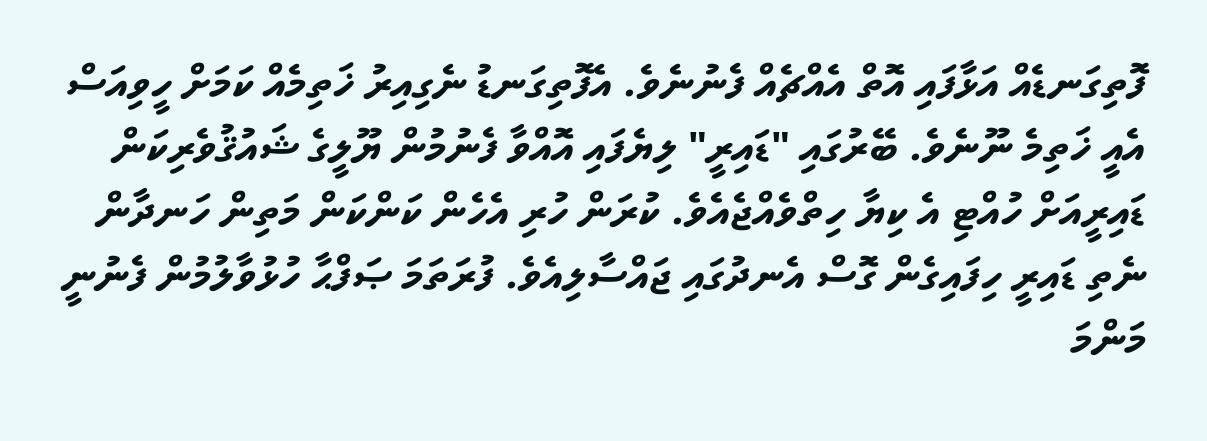ފޮތިގަނޑެއް އަޅާފައި އޮތް އެއްޗެއް ފެނުނެވެ. އެފޮތިގަނޑު ނެގިއިރު ޚަތިމެއް ކަމަށް ހީވިއަސް އެއީ ޚަތިމެ ނޫނެވެ. ބޭރުގައި "ޑައިރީ" ލިޔެފައި އޮއްވާ ފެނުމުން ޔޫލީގެ ޝައުޤުވެރިކަން ޑައިރީއަށް ހުއްޓި އެ ކިޔާ ހިތްވެއްޖެއެވެ. ކުރަން ހުރި އެހެން ކަންކަން މަތިން ހަނދާން ނެތި ޑައިރީ ހިފައިގެން ގޮސް އެނދުގައި ޖައްސާލިއެވެ. ފުރަތަމަ ޞަފްޙާ ހުޅުވާލުމުން ފެނުނީ މަންމަ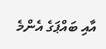އާއި ބައްޕަގެ އެންމެ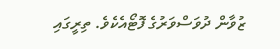ޒުވާން ދުވަސްވަރުގެ ފޮޓޯއެކެވެ. ތިރީގައި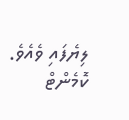ލިޔެފައި ވެއެވެ.
ކޮމެންޓް